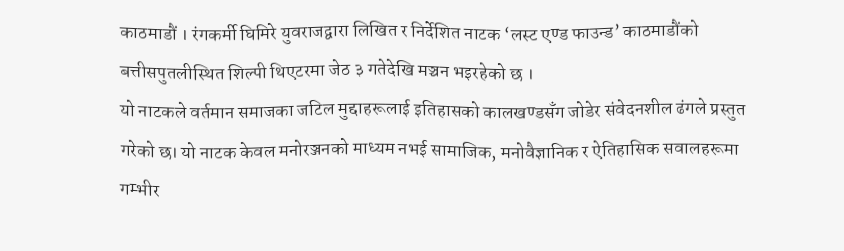काठमाडौं । रंगकर्मी घिमिरे युवराजद्वारा लिखित र निर्देशित नाटक ‘लस्ट एण्ड फाउन्ड’ काठमाडौंको बत्तीसपुतलीस्थित शिल्पी थिएटरमा जेठ ३ गतेदेखि मञ्चन भइरहेको छ ।
यो नाटकले वर्तमान समाजका जटिल मुद्दाहरूलाई इतिहासको कालखण्डसँग जोडेर संवेदनशील ढंगले प्रस्तुत गरेको छ। यो नाटक केवल मनोरञ्जनको माध्यम नभई सामाजिक, मनोवैज्ञानिक र ऐतिहासिक सवालहरूमा गम्भीर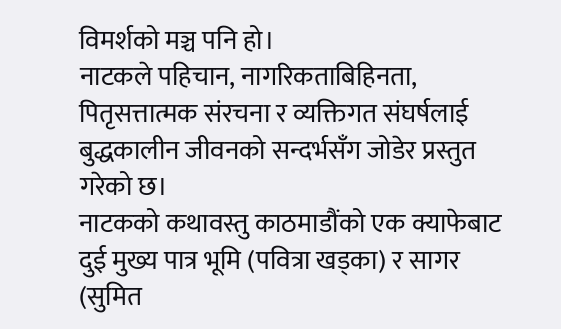विमर्शको मञ्च पनि हो।
नाटकले पहिचान, नागरिकताबिहिनता, पितृसत्तात्मक संरचना र व्यक्तिगत संघर्षलाई बुद्धकालीन जीवनको सन्दर्भसँग जोडेर प्रस्तुत गरेको छ।
नाटकको कथावस्तु काठमाडौंको एक क्याफेबाट दुई मुख्य पात्र भूमि (पवित्रा खड्का) र सागर (सुमित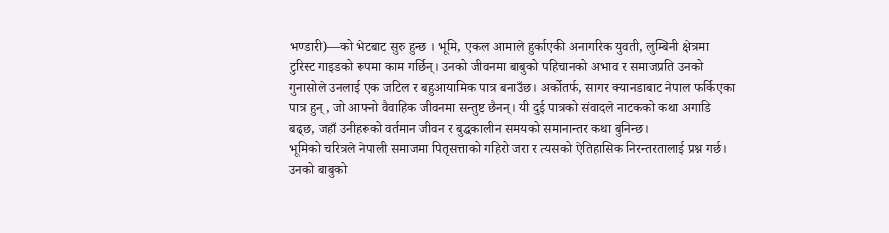भण्डारी)—को भेटबाट सुरु हुन्छ । भूमि, एकल आमाले हुर्काएकी अनागरिक युवती, लुम्बिनी क्षेत्रमा टुरिस्ट गाइडको रूपमा काम गर्छिन्। उनको जीवनमा बाबुको पहिचानको अभाव र समाजप्रति उनको गुनासोले उनलाई एक जटिल र बहुआयामिक पात्र बनाउँछ। अर्कोतर्फ, सागर क्यानडाबाट नेपाल फर्किएका पात्र हुन्, जो आफ्नो वैवाहिक जीवनमा सन्तुष्ट छैनन्। यी दुई पात्रको संवादले नाटकको कथा अगाडि बढ्छ, जहाँ उनीहरूको वर्तमान जीवन र बुद्धकालीन समयको समानान्तर कथा बुनिन्छ।
भूमिको चरित्रले नेपाली समाजमा पितृसत्ताको गहिरो जरा र त्यसको ऐतिहासिक निरन्तरतालाई प्रश्न गर्छ। उनको बाबुको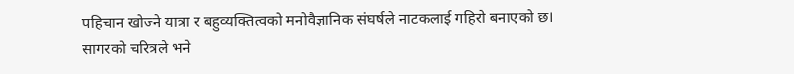पहिचान खोज्ने यात्रा र बहुव्यक्तित्वको मनोवैज्ञानिक संघर्षले नाटकलाई गहिरो बनाएको छ। सागरको चरित्रले भने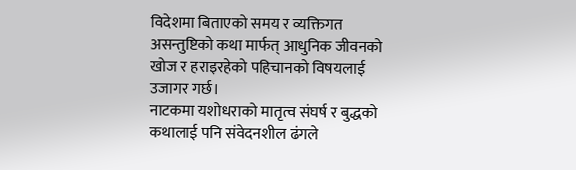विदेशमा बिताएको समय र व्यक्तिगत असन्तुष्टिको कथा मार्फत् आधुनिक जीवनको खोज र हराइरहेको पहिचानको विषयलाई उजागर गर्छ।
नाटकमा यशोधराको मातृत्व संघर्ष र बुद्धको कथालाई पनि संवेदनशील ढंगले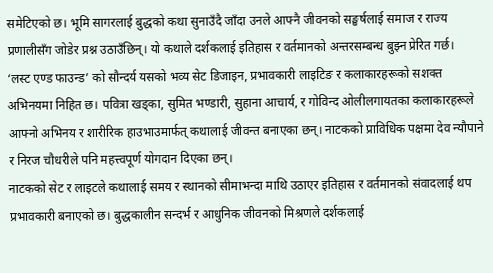समेटिएको छ। भूमि सागरलाई बुद्धको कथा सुनाउँदै जाँदा उनले आफ्नै जीवनको सङ्घर्षलाई समाज र राज्य प्रणालीसँग जोडेर प्रश्न उठाउँछिन्। यो कथाले दर्शकलाई इतिहास र वर्तमानको अन्तरसम्बन्ध बुझ्न प्रेरित गर्छ।
‘लस्ट एण्ड फाउन्ड’ को सौन्दर्य यसको भव्य सेट डिजाइन, प्रभावकारी लाइटिङ र कलाकारहरूको सशक्त अभिनयमा निहित छ। पवित्रा खड्का, सुमित भण्डारी, सुहाना आचार्य, र गोविन्द ओलीलगायतका कलाकारहरूले आफ्नो अभिनय र शारीरिक हाउभाउमार्फत् कथालाई जीवन्त बनाएका छन्। नाटकको प्राविधिक पक्षमा देव न्यौपाने र निरज चौधरीले पनि महत्त्वपूर्ण योगदान दिएका छन्।
नाटकको सेट र लाइटले कथालाई समय र स्थानको सीमाभन्दा माथि उठाएर इतिहास र वर्तमानको संवादलाई थप प्रभावकारी बनाएको छ। बुद्धकालीन सन्दर्भ र आधुनिक जीवनको मिश्रणले दर्शकलाई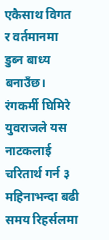एकैसाथ विगत र वर्तमानमा डुब्न बाध्य बनाउँछ।
रंगकर्मी घिमिरे युवराजले यस नाटकलाई चरितार्थ गर्न ३ महिनाभन्दा बढी समय रिहर्सलमा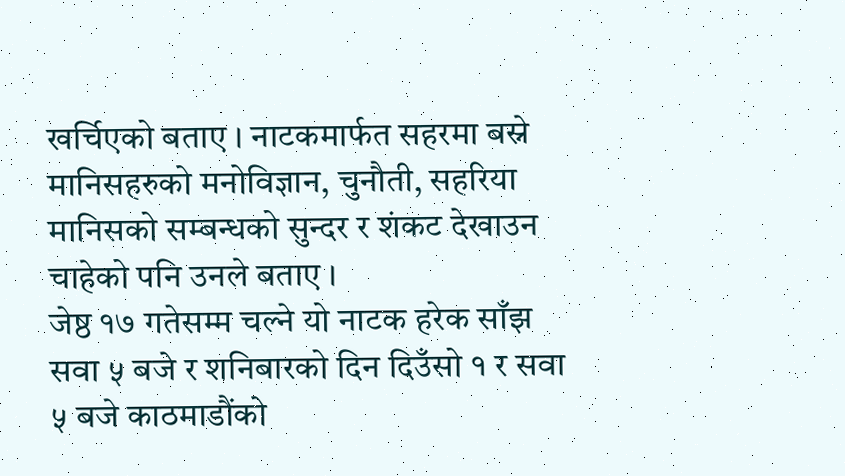खर्चिएको बताए । नाटकमार्फत सहरमा बस्ने मानिसहरुको मनोविज्ञान, चुनौती, सहरिया मानिसको सम्बन्धको सुन्दर र शंकट देखाउन चाहेको पनि उनले बताए ।
जेष्ठ १७ गतेसम्म चल्ने यो नाटक हरेक साँझ सवा ५ बजे र शनिबारको दिन दिउँसो १ र सवा ५ बजे काठमाडौंको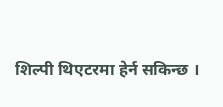शिल्पी थिएटरमा हेर्न सकिन्छ ।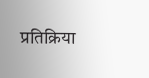प्रतिक्रिया